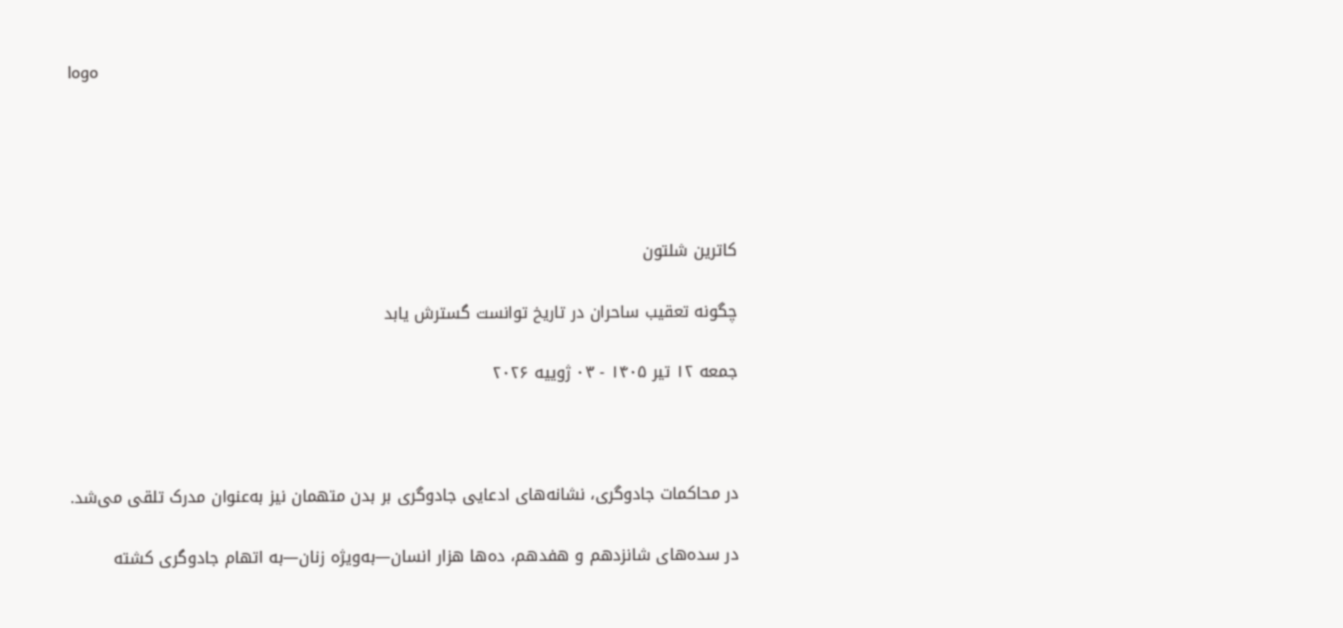logo





کاترین شلتون

چگونه تعقیب ساحران در تاریخ توانست گسترش یابد

جمعه ۱۲ تير ۱۴۰۵ - ۰۳ ژوييه ۲۰۲۶



در محاکمات جادوگری، نشانه‌های ادعایی جادوگری بر بدن متهمان نیز به‌عنوان مدرک تلقی می‌شد.

در سده‌های شانزدهم و هفدهم، ده‌ها هزار انسان—به‌ویژه زنان—به اتهام جادوگری کشته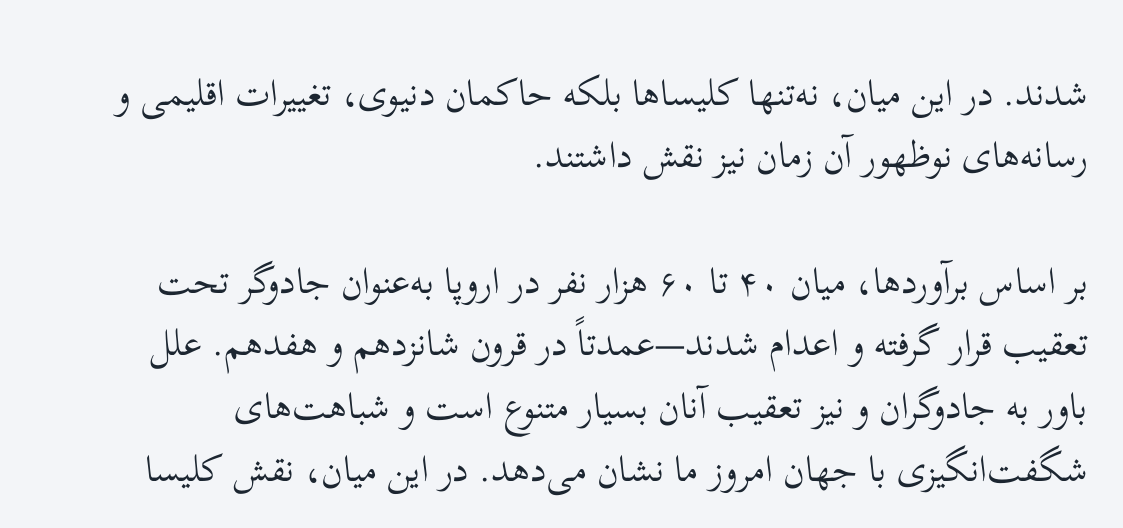شدند. در این میان، نه‌تنها کلیساها بلکه حاکمان دنیوی، تغییرات اقلیمی و رسانه‌های نوظهور آن زمان نیز نقش داشتند.

بر اساس برآوردها، میان ۴۰ تا ۶۰ هزار نفر در اروپا به‌عنوان جادوگر تحت تعقیب قرار گرفته و اعدام شدند—عمدتاً در قرون شانزدهم و هفدهم. علل باور به جادوگران و نیز تعقیب آنان بسیار متنوع است و شباهت‌های شگفت‌انگیزی با جهان امروز ما نشان می‌دهد. در این میان، نقش کلیسا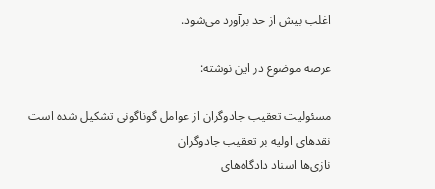اغلب بیش از حد برآورد می‌شود.

عرصه موضوع در این نوشته:

مسئولیت تعقیب جادوگران از عوامل گوناگونی تشکیل شده است
نقدهای اولیه بر تعقیب جادوگران
نازی‌ها اسناد دادگاه‌های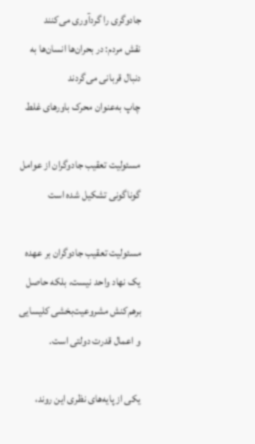جادوگری را گردآوری می‌کنند
نقش مردم: در بحران‌ها انسان‌ها به دنبال قربانی می‌گردند
چاپ به‌عنوان محرک باورهای غلط

مسئولیت تعقیب جادوگران از عوامل گوناگونی تشکیل شده است

مسئولیت تعقیب جادوگران بر عهده یک نهاد واحد نیست، بلکه حاصل برهم‌کنش مشروعیت‌بخشی کلیسایی و اعمال قدرت دولتی است.

یکی از پایه‌های نظری این روند،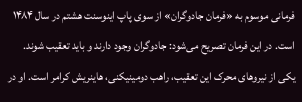فرمانی موسوم به «فرمان جادوگران» از سوی پاپ اینوسنت هشتم در سال ۱۴۸۴ است. در این فرمان تصریح می‌شود: جادوگران وجود دارند و باید تعقیب شوند. یکی از نیروهای محرک این تعقیب، راهب دومینیکنی، هاینریش کرامر است. او در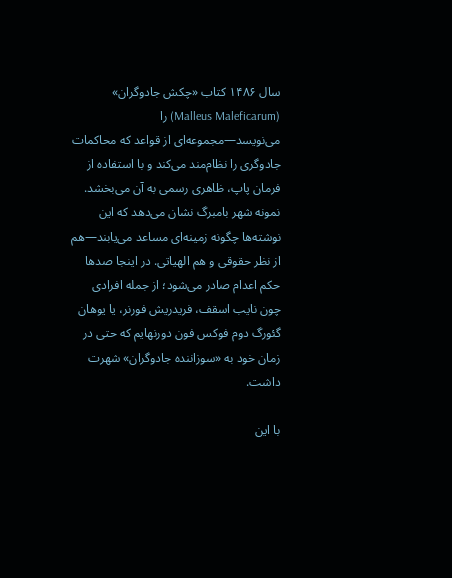سال ۱۴۸۶ کتاب «چکش جادوگران» (Malleus Maleficarum) را می‌نویسد—مجموعه‌ای از قواعد که محاکمات جادوگری را نظام‌مند می‌کند و با استفاده از فرمان پاپ، ظاهری رسمی به آن می‌بخشد. نمونه شهر بامبرگ نشان می‌دهد که این نوشته‌ها چگونه زمینه‌ای مساعد می‌یابند—هم از نظر حقوقی و هم الهیاتی. در اینجا صدها حکم اعدام صادر می‌شود؛ از جمله افرادی چون نایب اسقف، فریدریش فورنر، یا یوهان گئورگ دوم فوکس فون دورنهایم که حتی در زمان خود به «سوزاننده جادوگران» شهرت داشت.

با این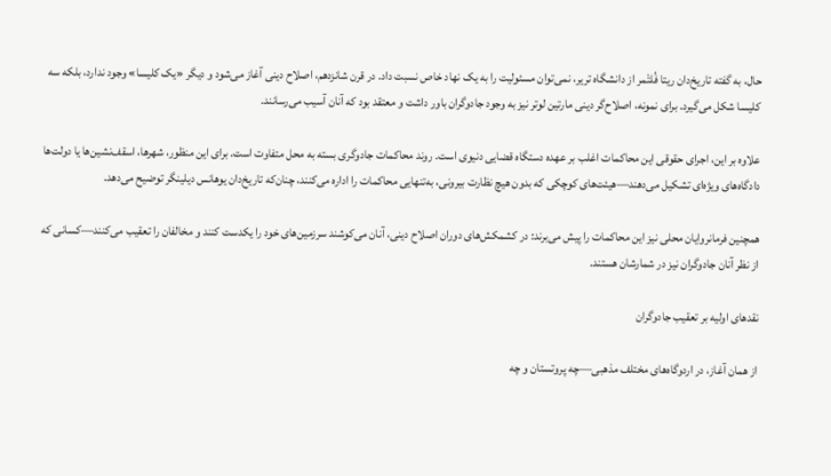حال، به گفته تاریخ‌دان ریتا فُلتْمر از دانشگاه تریر، نمی‌توان مسئولیت را به یک نهاد خاص نسبت داد. در قرن شانزدهم، اصلاح دینی آغاز می‌شود و دیگر «یک کلیسا» وجود ندارد، بلکه سه کلیسا شکل می‌گیرد. برای نمونه، اصلاح‌گر دینی مارتین لوتر نیز به وجود جادوگران باور داشت و معتقد بود که آنان آسیب می‌رسانند.

علاوه بر این، اجرای حقوقی این محاکمات اغلب بر عهده دستگاه قضایی دنیوی است. روند محاکمات جادوگری بسته به محل متفاوت است. برای این منظور، شهرها، اسقف‌نشین‌ها یا دولت‌ها دادگاه‌های ویژه‌ای تشکیل می‌دهند—هیئت‌های کوچکی که بدون هیچ نظارت بیرونی، به‌تنهایی محاکمات را اداره می‌کنند، چنان‌که تاریخ‌دان یوهانس دیلینگر توضیح می‌دهد.

همچنین فرمانروایان محلی نیز این محاکمات را پیش می‌برند: در کشمکش‌های دوران اصلاح دینی، آنان می‌کوشند سرزمین‌های خود را یکدست کنند و مخالفان را تعقیب می‌کنند—کسانی که از نظر آنان جادوگران نیز در شمارشان هستند.

نقدهای اولیه بر تعقیب جادوگران

از همان آغاز، در اردوگاه‌های مختلف مذهبی—چه پروتستان و چه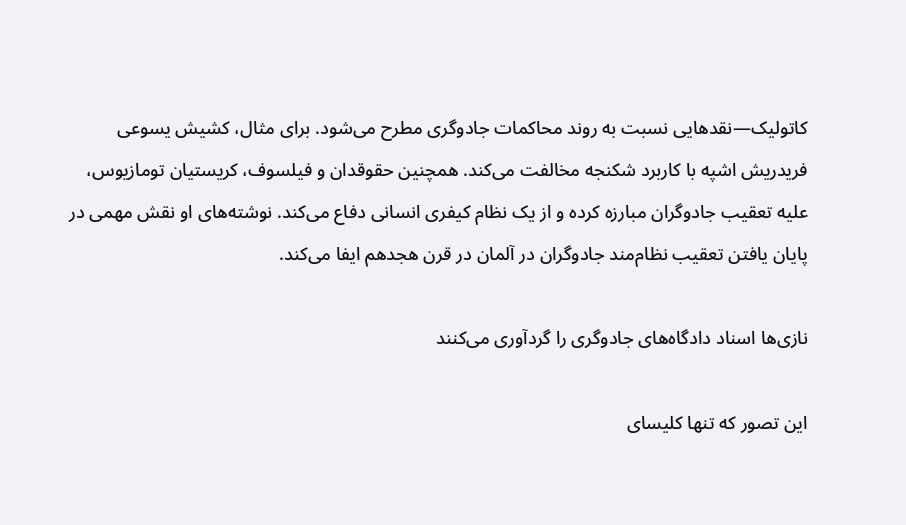کاتولیک—نقدهایی نسبت به روند محاکمات جادوگری مطرح می‌شود. برای مثال، کشیش یسوعی فریدریش اشپه با کاربرد شکنجه مخالفت می‌کند. همچنین حقوقدان و فیلسوف، کریستیان تومازیوس، علیه تعقیب جادوگران مبارزه کرده و از یک نظام کیفری انسانی دفاع می‌کند. نوشته‌های او نقش مهمی در پایان یافتن تعقیب نظام‌مند جادوگران در آلمان در قرن هجدهم ایفا می‌کند.

نازی‌ها اسناد دادگاه‌های جادوگری را گردآوری می‌کنند

این تصور که تنها کلیسای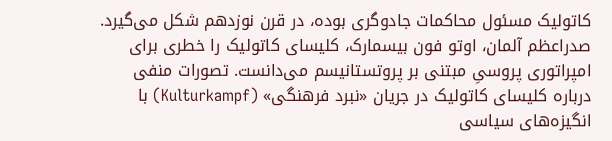کاتولیک مسئول محاکمات جادوگری بوده، در قرن نوزدهم شکل می‌گیرد. صدراعظم آلمان، اوتو فون بیسمارک، کلیسای کاتولیک را خطری برای امپراتوری پروسیِ مبتنی بر پروتستانیسم می‌دانست. تصورات منفی درباره کلیسای کاتولیک در جریان «نبرد فرهنگی» (Kulturkampf) با انگیزه‌های سیاسی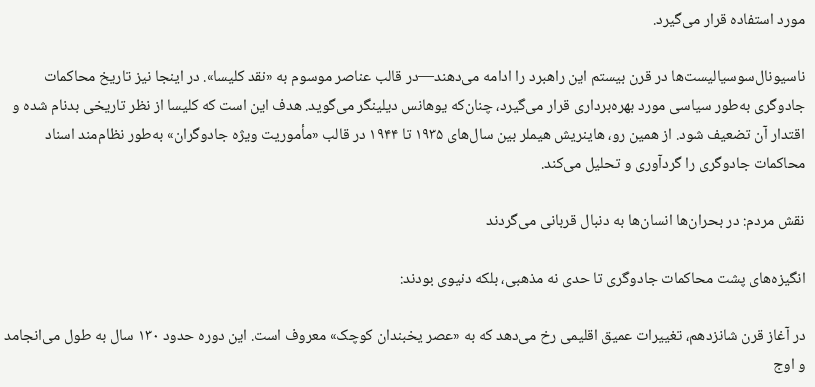مورد استفاده قرار می‌گیرد.

ناسیونال‌سوسیالیست‌ها در قرن بیستم این راهبرد را ادامه می‌دهند—در قالب عناصر موسوم به «نقد کلیسا». در اینجا نیز تاریخ محاکمات جادوگری به‌طور سیاسی مورد بهره‌برداری قرار می‌گیرد، چنان‌که یوهانس دیلینگر می‌گوید. هدف این است که کلیسا از نظر تاریخی بدنام شده و اقتدار آن تضعیف شود. از همین رو، هاینریش هیملر بین سال‌های ۱۹۳۵ تا ۱۹۴۴ در قالب «مأموریت ویژه جادوگران» به‌طور نظام‌مند اسناد محاکمات جادوگری را گردآوری و تحلیل می‌کند.

نقش مردم: در بحران‌ها انسان‌ها به دنبال قربانی می‌گردند

انگیزه‌های پشت محاکمات جادوگری تا حدی نه مذهبی، بلکه دنیوی بودند:

در آغاز قرن شانزدهم، تغییرات عمیق اقلیمی رخ می‌دهد که به «عصر یخبندان کوچک» معروف است. این دوره حدود ۱۳۰ سال به طول می‌انجامد و اوج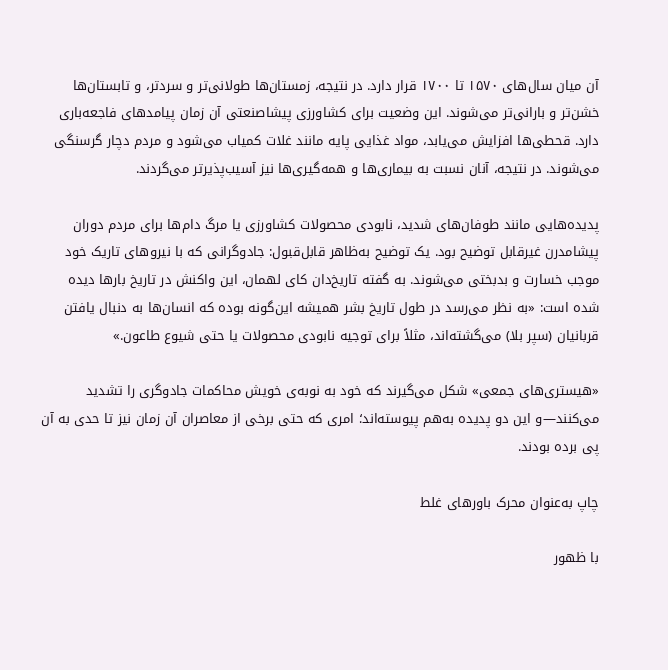آن میان سال‌های ۱۵۷۰ تا ۱۷۰۰ قرار دارد. در نتیجه، زمستان‌ها طولانی‌تر و سردتر، و تابستان‌ها خشن‌تر و بارانی‌تر می‌شوند. این وضعیت برای کشاورزی پیشاصنعتی آن زمان پیامدهای فاجعه‌باری دارد. قحطی‌ها افزایش می‌یابد، مواد غذایی پایه مانند غلات کمیاب می‌شود و مردم دچار گرسنگی می‌شوند. در نتیجه، آنان نسبت به بیماری‌ها و همه‌گیری‌ها نیز آسیب‌پذیرتر می‌گردند.

پدیده‌هایی مانند طوفان‌های شدید، نابودی محصولات کشاورزی یا مرگ دام‌ها برای مردم دوران پیشامدرن غیرقابل توضیح بود. یک توضیح به‌ظاهر قابل‌قبول: جادوگرانی که با نیروهای تاریک خود موجب خسارت و بدبختی می‌شوند. به گفته تاریخ‌دان کای لهمان، این واکنش در تاریخ بارها دیده شده است: «به نظر می‌رسد در طول تاریخ بشر همیشه این‌گونه بوده که انسان‌ها به دنبال یافتن قربانیان (سپر بلا) می‌گشته‌اند، مثلاً برای توجیه نابودی محصولات یا حتی شیوع طاعون.»

«هیستری‌های جمعی» شکل می‌گیرند که خود به نوبه‌ی خویش محاکمات جادوگری را تشدید می‌کنند—و این دو پدیده به‌هم پیوسته‌اند؛ امری که حتی برخی از معاصران آن زمان نیز تا حدی به آن پی برده بودند.

چاپ به‌عنوان محرک باورهای غلط

با ظهور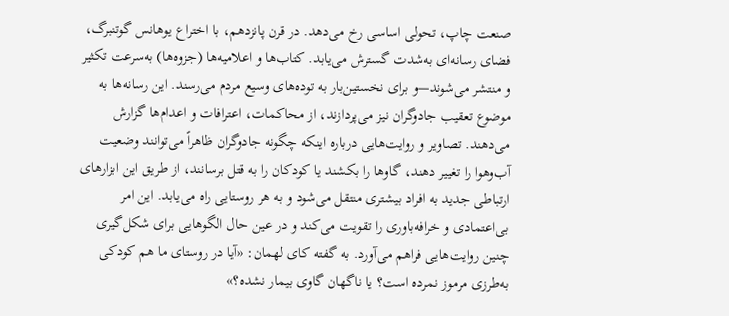صنعت چاپ، تحولی اساسی رخ می‌دهد. در قرن پانزدهم، با اختراع یوهانس گوتنبرگ، فضای رسانه‌ای به‌شدت گسترش می‌یابد. کتاب‌ها و اعلامیه‌ها (جزوه‌ها) به‌سرعت تکثیر و منتشر می‌شوند—و برای نخستین‌بار به توده‌های وسیع مردم می‌رسند. این رسانه‌ها به موضوع تعقیب جادوگران نیز می‌پردازند، از محاکمات، اعترافات و اعدام‌ها گزارش می‌دهند. تصاویر و روایت‌هایی درباره اینکه چگونه جادوگران ظاهراً می‌توانند وضعیت آب‌وهوا را تغییر دهند، گاوها را بکشند یا کودکان را به قتل برسانند، از طریق این ابزارهای ارتباطی جدید به افراد بیشتری منتقل می‌شود و به هر روستایی راه می‌یابد. این امر بی‌اعتمادی و خرافه‌باوری را تقویت می‌کند و در عین حال الگوهایی برای شکل‌گیری چنین روایت‌هایی فراهم می‌آورد. به گفته کای لهمان: «آیا در روستای ما هم کودکی به‌طرزی مرموز نمرده است؟ یا ناگهان گاوی بیمار نشده؟»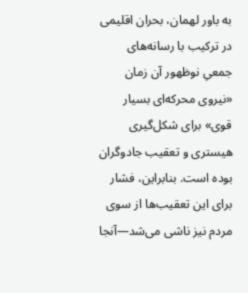به باور لهمان، بحران اقلیمی در ترکیب با رسانه‌های جمعیِ نوظهور آن زمان «نیروی محرکه‌ای بسیار قوی» برای شکل‌گیری هیستری و تعقیب جادوگران بوده است. بنابراین، فشار برای این تعقیب‌ها از سوی مردم نیز ناشی می‌شد—آنجا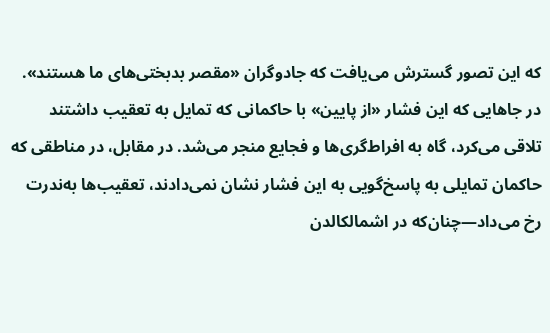که این تصور گسترش می‌یافت که جادوگران «مقصر بدبختی‌های ما هستند». در جاهایی که این فشار «از پایین» با حاکمانی که تمایل به تعقیب داشتند تلاقی می‌کرد، گاه به افراط‌گری‌ها و فجایع منجر می‌شد. در مقابل، در مناطقی که حاکمان تمایلی به پاسخ‌گویی به این فشار نشان نمی‌دادند، تعقیب‌ها به‌ندرت رخ می‌داد—چنان‌که در اشمالکالدن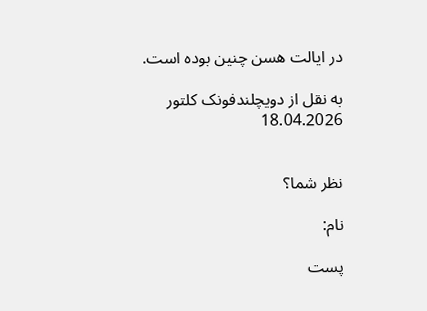در ایالت هسن چنین بوده است.

به نقل از دویچلندفونک کلتور 18.04.2026


نظر شما؟

نام:

پست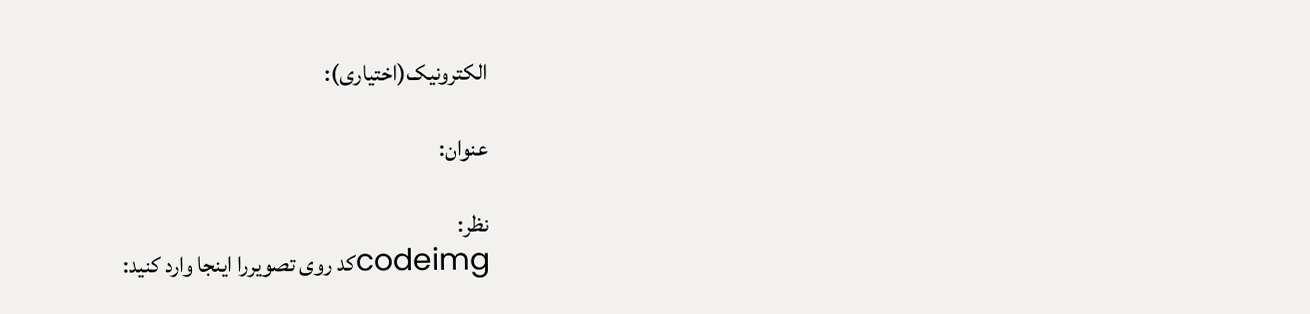الکترونیک(اختياری):

عنوان:

نظر:
codeimgکد روی تصویررا اينجا وارد کنيد: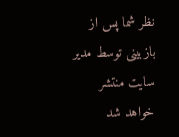نظر شما پس از بازبینی توسط مدير سايت منتشر خواهد شد